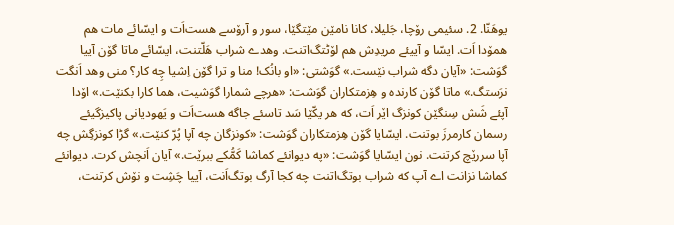یوهَنّا. 2. سئیمی رۆچا، جَلیلا، کانا نامێن مێتگێا، سور و آرۆسے هست‌اَت و ایسّائے مات هم همۆدا اَت. ایسّا و آییئے مریدِش هم لۆٹتگ‌اتنت. وهدے شراب هَلّتنت، ایسّائے ماتا گۆن آییا گوَشت: «آیان دگه شراب نێست.» گوَشتی: «او بانُک! منا و ترا گۆن اِشیا چِه کار؟ منی وهد اَنگت نرَستگ.» ماتا گۆن کارنده و هِزمتکاران گوَشت: «هرچے شمارا گوَشیت، هما کارا بکنێت.» اۆدا آپئے شَش سِنگێن کونزگ اێر اَت، که هر یکّێا سَد تاسئے جاگه هست‌اَت و یَهودیانی پاکیزگیئے رسمان کارمرزَ بوتنت. ایسّایا گۆن هِزمتکاران گوَشت: «کونزگان چه آپا پُرّ کنێت.» گڑا کونزگِش چه آپا سررێچ کرتنت. نون ایسّایا گوَشت: «په دیوانئے کماشا کَمُّکے ببرێت.» آیان اَنچش کرت. دیوانئے کماشا نزانت اے آپ که شراب بوتگ‌اتنت چه کجا آرگ بوتگ‌اَنت، آییا چَشِت و نۆش کرتنت،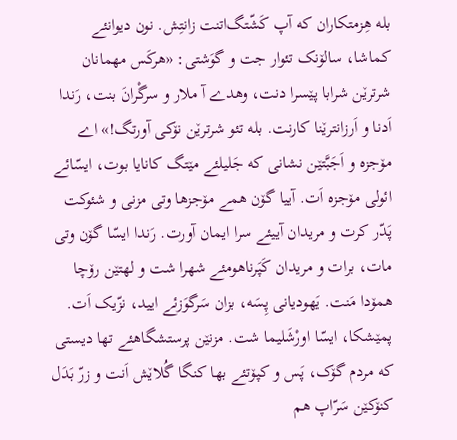بله هِزمتکاران که آپ کَشّتگ‌اتنت زانتِش. نون دیوانئے کماشا، سالۆنک تئوار جت و گوَشتی: «هرکَس مهمانان شرترێن شرابا پێسرا دنت، وهدے آ ملار و سرگْرانَ بنت، رَندا اَدنا و اَرزانترێنا کارنت. بله تئو شرترێن نۆکی آورتگ!» اے مۆجزه و اَجَبَّتێن نشانی که جَلیلئے مێتگ کانایا بوت، ایسّائے ائولی مۆجزه اَت. آییا گۆن همے مۆجزها وتی مزنی و شئوکت پَدّر کرت و مریدان آییئے سرا ایمان آورت. رَندا ایسّا گۆن وتی مات، برات و مریدان کَپَرناهومئے شهرا شت و لهتێن رۆچا همۆدا مَنت. یَهودیانی پِسَه، بزان سَرگوَزئے ایید، نزّیک اَت. پمێشکا، ایسّا اورْشَلیما شت. مزنێن پرستشگاهئے تها دیستی که مردم گۆک، پَس و کپۆتئے بها کنگا گُلاێش اَنت و زرّ بَدَ‌ل کنۆکێن سَرّاپ هم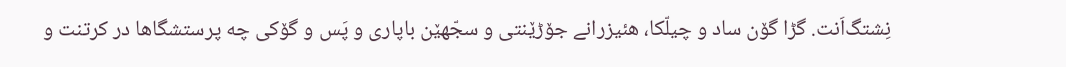نِشتگ‌اَنت. گڑا گۆن ساد و چیلّکا، هئیزرانے جۆڑێنتی و سجّهێن باپاری و پَس و گۆکی چه پرستشگاها در کرتنت و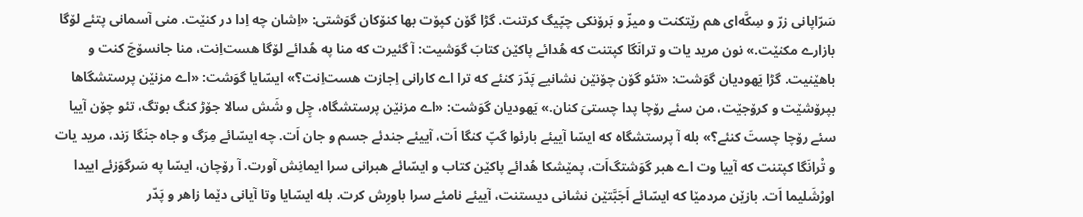سَرّاپانی زرّ و سِکَّه‌ای هم رێتکنت و میزّ و بَرۆنکی چپّیگ کرتنت. گڑا گۆن کپۆت بها کنۆکان گوَشتی: «اِشان چه اِدا در کنێت. منی آسمانی پتئے لۆگا بازارے مکنێت.» نون مرید یات و ترانَگا کپتنت که هُدائے پاکێن کتابَ گوَشیت: آ گئیرت که منا په هُدائے لۆگا هست‌اِنت، منا جانسۆچَ کنت و باهێنیت. گڑا یَهودیان گوَشت: «تئو گۆن چۆنێن نشانیے پَدّرَ کنئے که ترا اے کارانی اِجازت هست‌اِنت؟» ایسّایا گوَشت: «اے مزنێن پرستشگاها بپرۆشێت و کرۆجێت، من سئے رۆچا پدا چستیَ کنان.» یَهودیان گوَشت: «اے مزنێن پرستشگاه، چِل و شَش سالا جۆڑ کنگ بوتگ، تئو چۆن آییا سئے رۆچا چستَ کنئے؟» بله آ پرستشگاه که ایسّا آییئے بارئوا گپّ کنگا اَت، آییئے جندئے جسم و جان اَت. چه ایسّائے مِرَگ و جاه جنَگا رَند، مرید یات و تْرانَگا کپتنت که آییا وت اے هبر گوَشتگ‌اَت، پمێشکا هُدائے پاکێن کتاب و ایسّائے هبرانی سرا ایمانِش آورت. آ رۆچان، ایسّا په سَرگوَزئے اییدا اورْشَلیما اَت. بازێن مردمێا که ایسّائے اَجَبَّتێن نشانی دیستنت، آییئے نامئے سرا باورِش کرت. بله ایسّایا وتا آیانی دێما زاهر و پَدّر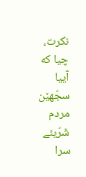نکرت، چیا که آییا سجّهێن مردم شَرّیئے سرا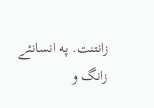زانتنت. په انسانئے زانگ و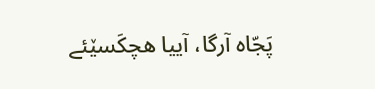پَجّاه آرگا، آییا هچکَسێئے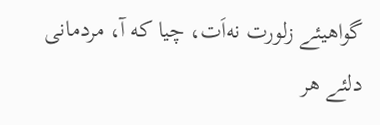گواهیئے زلورت نه‌اَت، چیا که آ، مردمانی دلئے هر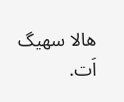هالا سهیگ اَت.